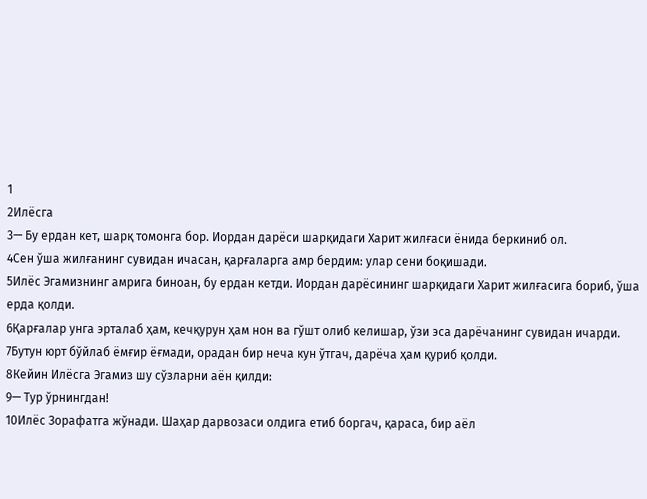1
2Илёсга
3— Бу ердан кет, шарқ томонга бор. Иордан дарёси шарқидаги Харит жилғаси ёнида беркиниб ол.
4Сен ўша жилғанинг сувидан ичасан, қарғаларга амр бердим: улар сени боқишади.
5Илёс Эгамизнинг амрига биноан, бу ердан кетди. Иордан дарёсининг шарқидаги Харит жилғасига бориб, ўша ерда қолди.
6Қарғалар унга эрталаб ҳам, кечқурун ҳам нон ва гўшт олиб келишар, ўзи эса дарёчанинг сувидан ичарди.
7Бутун юрт бўйлаб ёмғир ёғмади, орадан бир неча кун ўтгач, дарёча ҳам қуриб қолди.
8Кейин Илёсга Эгамиз шу сўзларни аён қилди:
9— Тур ўрнингдан!
10Илёс Зорафатга жўнади. Шаҳар дарвозаси олдига етиб боргач, қараса, бир аёл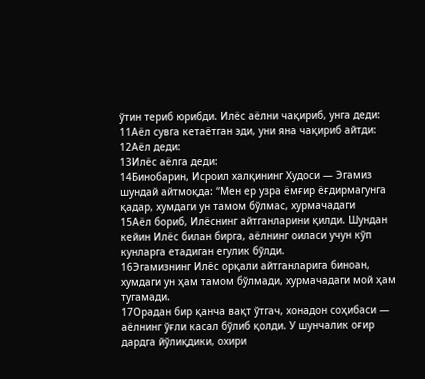ўтин териб юрибди. Илёс аёлни чақириб, унга деди:
11Аёл сувга кетаётган эди, уни яна чақириб айтди:
12Аёл деди:
13Илёс аёлга деди:
14Бинобарин, Исроил халқининг Худоси — Эгамиз шундай айтмоқда: “Мен ер узра ёмғир ёғдирмагунга қадар, хумдаги ун тамом бўлмас, хурмачадаги
15Аёл бориб, Илёснинг айтганларини қилди. Шундан кейин Илёс билан бирга, аёлнинг оиласи учун кўп кунларга етадиган егулик бўлди.
16Эгамизнинг Илёс орқали айтганларига биноан, хумдаги ун ҳам тамом бўлмади, хурмачадаги мой ҳам тугамади.
17Орадан бир қанча вақт ўтгач, хонадон соҳибаси — аёлнинг ўғли касал бўлиб қолди. У шунчалик оғир дардга йўлиқдики, охири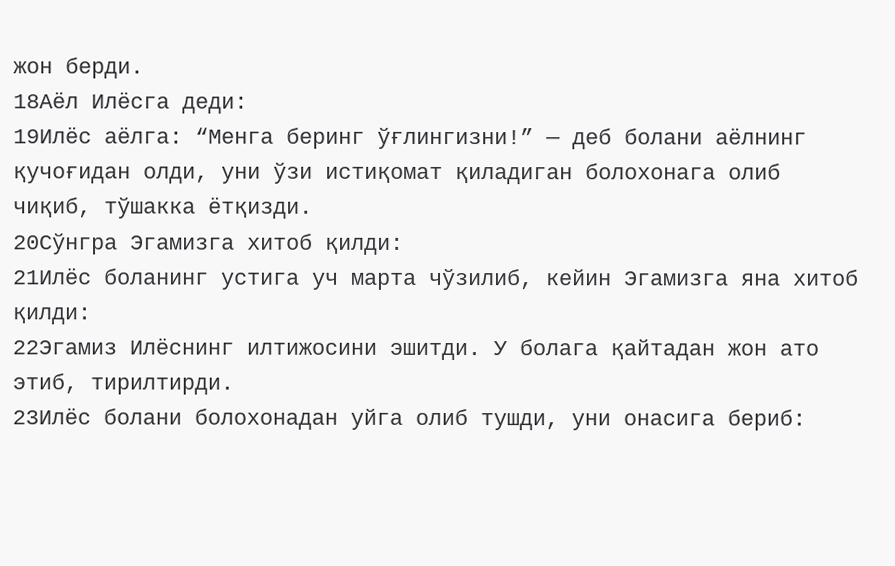жон берди.
18Аёл Илёсга деди:
19Илёс аёлга: “Менга беринг ўғлингизни!” — деб болани аёлнинг қучоғидан олди, уни ўзи истиқомат қиладиган болохонага олиб чиқиб, тўшакка ётқизди.
20Сўнгра Эгамизга хитоб қилди:
21Илёс боланинг устига уч марта чўзилиб, кейин Эгамизга яна хитоб қилди:
22Эгамиз Илёснинг илтижосини эшитди. У болага қайтадан жон ато этиб, тирилтирди.
23Илёс болани болохонадан уйга олиб тушди, уни онасига бериб: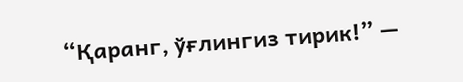“Қаранг, ўғлингиз тирик!” —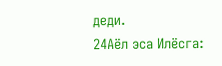деди.
24Аёл эса Илёсга: